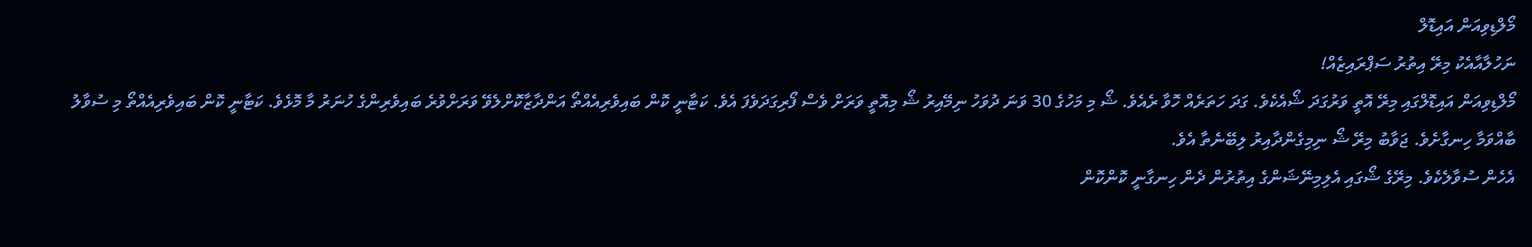މޯލްޑިވިއަން އައިޑޮލް
ނަހުލާއާއެކު މިރޭ އިތުރު ސަޕްރައިޒެއް!
މޯލްޑިވިއަން އައިޑޮލްގައި މިރޭ އޮތީ ވަރުގަދަ ޝޯއެކެވެ. ގަދަ ހަތަރެއް ހޮވާ ރެއެވެ. ޝޯ މި މަހުގެ 30 ވަނަ ދުވަހު ނިމޭއިރު ޝޯ މިއޮތީ ވަރަށް ވެސް ފޯރިގަދަވެފަ އެވެ. ކަޓާނީ ކޮން ބައިވެރިއެއްތޯ އަންދާޒާކޮށްލެވޭ ވަރަށްވުރެ ބައިވެރިންގެ ހުނަރު މާ މޮޅެވެ. ކަޓާނީ ކޮން ބައިވެރިއެއްތޯ މި ސުވާލު ބާއްވަމާ ހިނގާށެވެ. ޖަވާބު މިރޭ ޝޯ ނިމިގެންދާއިރު ލިބޭނެތާ އެވެ.
އެހެން ސުވާލެކެވެ. މިރޭގެ ޝޯގައި އެލިމިނޭޝަންގެ އިތުރުން ދެން ހިނގާނީ ކޮންކޮން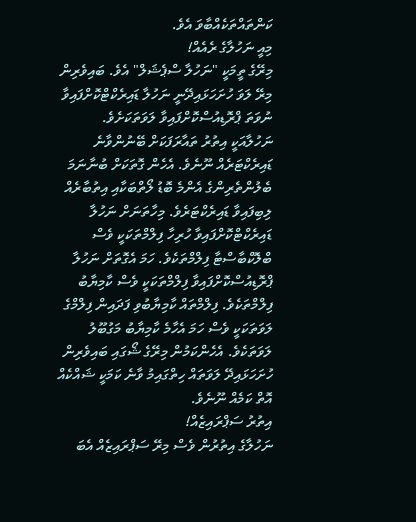ކަންތައްތަކެއްބާވަ އެވެ.
މިއީ ނަހުލާގެ ރެއެއް!
މިރޭގެ ތީމަކީ "ނަހުލާ ސްޕެޝަލް" އެވެ. ބައިވެރިން މިރޭ ލަވަ ހުށަހަޅައިދޭނީ ނަހުލާ ޑައިރެކްޓްކޮށްފައިވާ ނުވަތަ ޕްރޮޑިއުސްކޮށްފައިވާ ލަވަތަކަށެވެ.
ނަހުލާއަކީ އިތުރު ތައާރަފަކަށް ބޭނުންވާނެ ޑައިރެކްޓަރެއް ނޫނެވެ. އެހެން ގޮތަކަށް ބުނާނަމަ ބެލުންތެރިންގެ އެންމެ ބޮޑު ލޯތްބަކާއި އިތުބާރެއް ލިބިފައިވާ ޑައިރެކްޓަރެވެ. މިހާތަނަށް ނަހުލާ ޑައިރެކްޓްކޮށްފައިވާ ހުރިހާ ފިލްމްތަކަކީ ވެސް ބްލޮކްބާސްޓާ ފިލްމްތަކެވެ. ހަމަ އެގޮތަށް ނަހުލާ ޕްރޮޑިއުސްކޮށްފައިވާ ފިލްމްތަކަކީ ވެސް ކާމިޔާބު ފިލްމްތަކެވެ. ފިލްމްތައް ކާމިޔާބުވި ފަދައިން ފިލްމްގެ ލަވަތަކަކީ ވެސް ހަމަ އެހާމެ ކާމިޔާބު މަގުބޫލު ލަވަތަކެވެ. އެހެންކަމުން މިރޭގެ ޝޯގައި ބައިވެރިން ހުށަހަޅައިދޭ ލަވަތައް ހިތްގައިމު ވާނެ ކަމަކީ ޝައްކެއް އޮތް ކަމެއް ނޫނެވެ.
އިތުރު ސަޕްރައިޒެއް!
ނަހުލާގެ އިތުރުން ވެސް މިރޭ ސަޕްރައިޒެއް އެބަ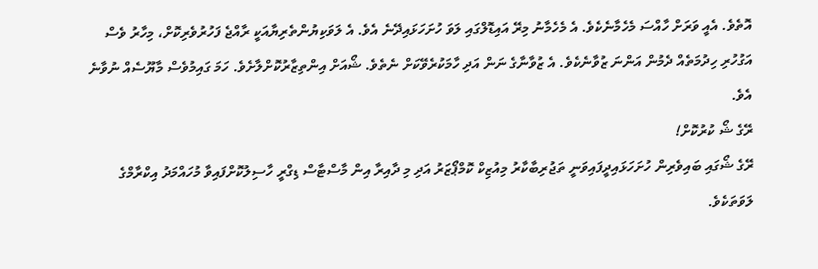އޮތެވެ. އެއީ ވަރަށް ހާއްސަ މެހެމާނެކެވެ. އެ މެހެމާނު މިރޭ އައިޑޮލްގައި ލަވަ ހުށަހަޅައިދޭނެ އެވެ. އެ ލަވަކިޔުންތެރިޔާއަކީ ރާއްޖެ ފަހުރުވެރިކޮށް، މިހާރު ވެސް އަގުހުރި ހިދުމަތެއް ދެމުން އަންނަ ޒުވާނެކެވެ. އެ ޒުވާނާގެ ނަން އަދި ހާމަކުރެވޭކަށް ނެތެވެ. ޝޯއަށް އިންތިޒާރުކޮށްލާށެވެ. ހަމަ ގައިމުވެސް މާޔޫސެއް ނުވާނެ އެވެ.
ރޭގެ ޝޯ ކުރުކޮށް!
ރޭގެ ޝޯގައި ބައިވެރިން ހުށަހަޅައިދީފައިވަނީ ތަޖުރިބާކާރު މިއުޒިކް ކޮމްޕޯޒަރު އަދި މި ދާއިރާ އިން މާސްޓާސް ޑިގްރީ ހާސިލުކޮށްފައިވާ މުހައްމަދު އިކްރާމްގެ ލަވަތަކެވެ.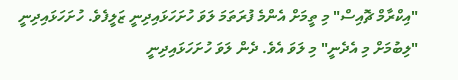"އިކްރާމް ޗޮއިސް" މި ތީމަށް އެންމެ ފުރަތަމަ ލަވަ ހުށަހަޅައިދިނީ ޒަލީފެވެ. ހުށަހަޅައިދިނީ "ލިބުމަށް މި އެދެނީ" މި ލަވަ އެވެ. ދެން ލަވަ ހުށަހަޅައިދިނީ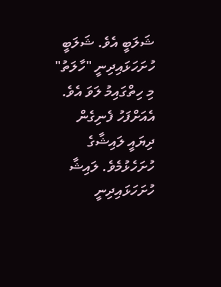ޝަލަބީ އެވެ. ޝަލަބީ ހުށަހަޅައިދިނީ "ހާލަތު" މި ހިތްގައިމު ލަވަ އެވެ. އެއަށްފަހު ފެނިގެން ދިޔައީ ލައިޝާގެ ހުށަހެޅުމެވެ. ލައިޝާ ހުށަހަޅައިދިނީ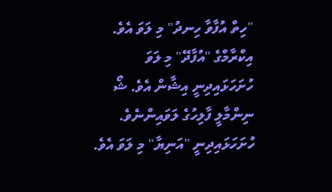"ހިތް އުފާވާ ހިނދު" މި ލަވަ އެވެ. އިކްރާމްގެ "އުފާދޭ" މި ލަވަ ހުށަހަޅައިދިނީ އިޝާން އެވެ. ޝޯ ނިންމާލީ ފާލިހުގެ ލަވައިންނެވެ. ހުށަހަޅައިދިނީ "އަނިޔާ" މި ލަވަ އެވެ.